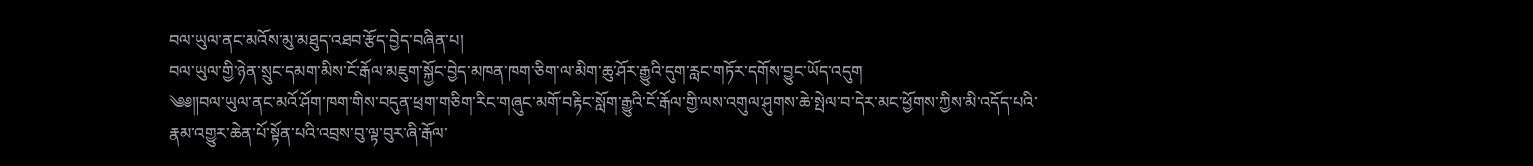བལ་ཡུལ་ནང་མའོས་མུ་མཐུད་འཐབ་རྩོད་བྱེད་བཞིན་པ།
བལ་ཡུལ་གྱི་ཉེན་སྲུང་དམག་མིས་ངོ་རྒོལ་མཇུག་སྐྱོང་བྱེད་མཁན་ཁག་ཅིག་ལ་མིག་ཆུ་ཤོར་རྒྱུའི་དུག་རླང་གཏོར་དགོས་བྱུང་ཡོད་འདུག
༄༅༎བལ་ཡུལ་ནང་མའོ་ཤོག་ཁག་གིས་བདུན་ཕྲག་གཅིག་རིང་གཞུང་མགོ་བརྟིང་སློག་རྒྱུའི་ངོ་རྒོལ་གྱི་ལས་འགུལ་ཤུགས་ཆེ་སྤེལ་བ་དེར་མང་ཕྱོགས་ཀྱིས་མི་འདོད་པའི་རྣམ་འགྱུར་ཆེན་པོ་སྟོན་པའི་འབྲས་བུ་ལྟ་བུར་ཞི་རྒོལ་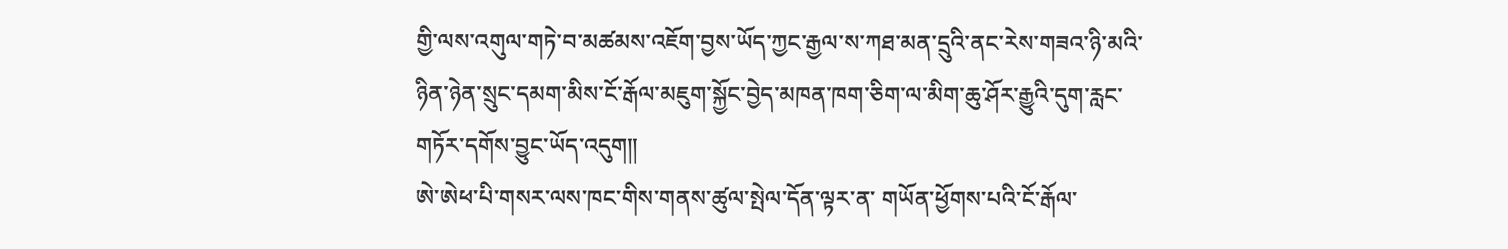གྱི་ལས་འགུལ་གཏེ་བ་མཚམས་འཇོག་བྱས་ཡོད་ཀྱང་རྒྱལ་ས་ཀཐ་མན་དྲུའི་ནང་རེས་གཟའ་ཉི་མའི་ཉིན་ཉེན་སྲུང་དམག་མིས་ངོ་རྒོལ་མཇུག་སྐྱོང་བྱེད་མཁན་ཁག་ཅིག་ལ་མིག་ཆུ་ཤོར་རྒྱུའི་དུག་རླང་གཏོར་དགོས་བྱུང་ཡོད་འདུག༎
ཨེ་ཨེཕ་པི་གསར་ལས་ཁང་གིས་གནས་ཚུལ་སྤེལ་དོན་ལྟར་ན་ གཡོན་ཕྱོགས་པའི་ངོ་རྒོལ་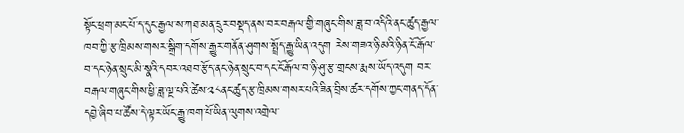སྟོང་ཕྲག་མང་པོ་ད་དུང་རྒྱལ་ས་ཀཐ་མན་དྲུར་བསྡད་ནས་བར་བརྒལ་གྱི་གཞུང་གིས་ཟླ་བ་འདིའི་ནང་ཚུད་རྒྱལ་ཁབ་ཀྱི་རྩ་ཁྲིམས་གསར་སྒྲིག་དགོས་རྒྱུར་གནོན་ཤུགས་སྤྲོད་རྒྱུ་ཡིན་འདུག རེས་གཟའ་ཉི་མའི་ཉིན་ངོ་རྒོལ་བ་དང་ཉེན་སྲུང་མི་སྣའི་དབར་འཐབ་རྩོད་ནང་ཉེན་སྲུང་བ་དང་ངོ་རྒོལ་བ་ཉི་ཤུ་རྩ་གྲངས་རྨས་ཡོད་འདུག བར་བརྒལ་གཞུང་གིས་ཕྱི་ཟླ་ལྔ་པའི་ཚེས་༢༨ནང་ཚུད་རྩ་ཁྲིམས་གསར་པའི་ཟིན་བྲིས་ཚར་དགོས་ཀྱང་གནད་དོན་དབྱེ་ཞིབ་པ་ཚོས་དེ་ལྟར་ཡོང་རྒྱུ་ཁག་པོ་ཡིན་ལུགས་འགྲེལ་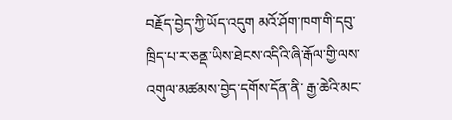བརྗོད་བྱེད་ཀྱི་ཡོད་འདུག མའོ་ཤོག་ཁག་གི་དབུ་ཁྲིད་པ་ར་ཅནྡ་ཡིས་ཐེངས་འདིའི་ཞི་རྒོལ་གྱི་ལས་འགུལ་མཚམས་བྱེད་དགོས་དོན་ནི་ རྒྱ་ཆེའི་མང་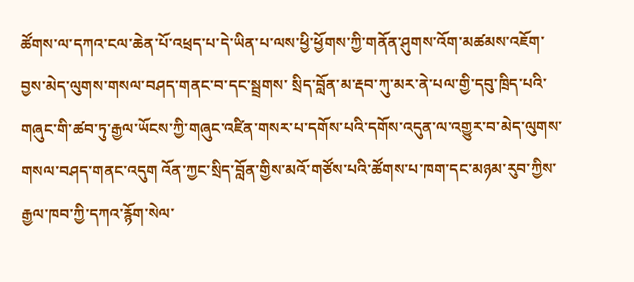ཚོགས་ལ་དཀའ་ངལ་ཆེན་པོ་འཕྲད་པ་དེ་ཡིན་པ་ལས་ཕྱི་ཕྱོགས་ཀྱི་གནོན་ཤུགས་འོག་མཚམས་འཇོག་བྱས་མེད་ལུགས་གསལ་བཤད་གནང་བ་དང་སྦྲགས་ སྲིད་བློན་མ་རྡབ་ཀུ་མར་ནེ་པལ་གྱི་དབུ་ཁྲིད་པའི་གཞུང་གི་ཚབ་ཏུ་རྒྱལ་ཡོངས་ཀྱི་གཞུང་འཛིན་གསར་པ་དགོས་པའི་དགོས་འདུན་ལ་འགྱུར་བ་མེད་ལུགས་གསལ་བཤད་གནང་འདུག འོན་ཀྱང་སྲིད་བློན་གྱིས་མའོ་གཙོས་པའི་ཚོགས་པ་ཁག་དང་མཉམ་རུབ་ཀྱིས་རྒྱལ་ཁབ་ཀྱི་དཀའ་རྙོག་སེལ་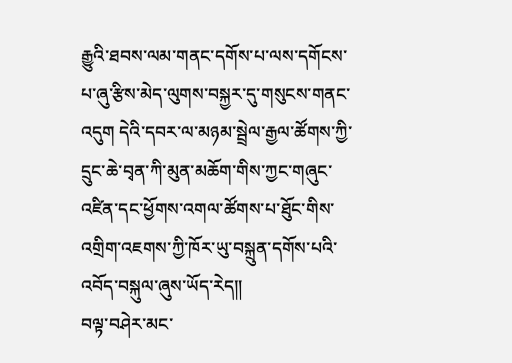རྒྱུའི་ཐབས་ལམ་གནང་དགོས་པ་ལས་དགོངས་པ་ཞུ་རྩིས་མེད་ལུགས་བསྐྱར་དུ་གསུངས་གནང་འདུག དེའི་དབར་ལ་མཉམ་སྦྲེལ་རྒྱལ་ཚོགས་ཀྱི་དྲུང་ཆེ་བྭན་ཀི་མུན་མཆོག་གིས་ཀྱང་གཞུང་འཛིན་དང་ཕྱོགས་འགལ་ཚོགས་པ་ཐོུང་གིས་འགྲིག་འཇགས་ཀྱི་ཁོར་ཡུ་བསྐྲུན་དགོས་པའི་འབོད་བསྐུལ་ཞུས་ཡོད་རེད༎
བལྟ་བཤེར་མང་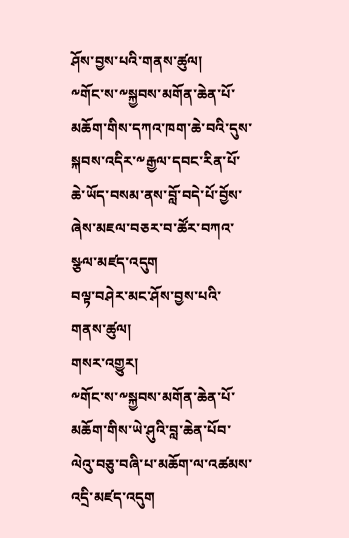ཤོས་བྱས་པའི་གནས་ཚུལ།
༸གོང་ས་༸སྐྱབས་མགོན་ཆེན་པོ་མཆོག་གིས་དཀའ་ཁག་ཆེ་བའི་དུས་སྐབས་འདིར་༸རྒྱལ་དབང་རིན་པོ་ཆེ་ཡོད་བསམ་ནས་བློ་བདེ་པོ་བྱོས་ཞེས་མཇལ་བཅར་བ་ཚོར་བཀའ་སྩལ་མཛད་འདུག
བལྟ་བཤེར་མང་ཤོས་བྱས་པའི་གནས་ཚུལ།
གསར་འགྱུར།
༸གོང་ས་༸སྐྱབས་མགོན་ཆེན་པོ་མཆོག་གིས་ཡེ་ཤུའི་བླ་ཆེན་པོབ་ལེའུ་བཅུ་བཞི་པ་མཆོག་ལ་འཚམས་འདྲི་མཛད་འདུག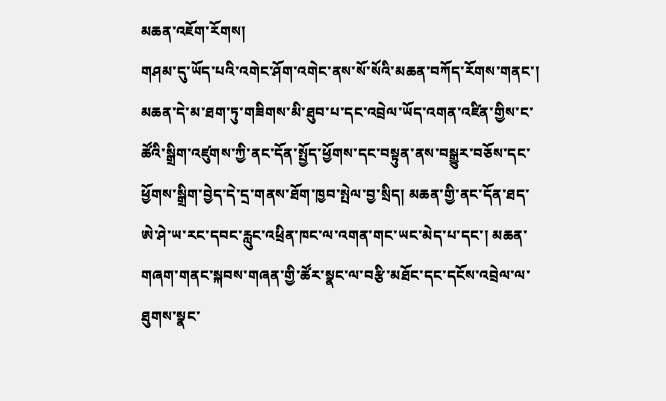མཆན་འཇོག་རོགས།
གཤམ་དུ་ཡོད་པའི་འགེང་ཤོག་འགེང་ནས་སོ་སོའི་མཆན་བཀོད་རོགས་གནང་། མཆན་དེ་མ་ཐག་ཏུ་གཟིགས་མི་ཐུབ་པ་དང་འབྲེལ་ཡོད་འགན་འཛིན་གྱིས་ང་ཚོའི་སྒྲིག་འཛུགས་ཀྱི་ནང་དོན་སྤྱོད་ཕྱོགས་དང་བསྟུན་ནས་བསྒྱུར་བཅོས་དང་ཕྱོགས་སྒྲིག་བྱེད་དེ་དྲ་གནས་ཐོག་ཁྱབ་སྤེལ་བྱ་སྲིད། མཆན་གྱི་ནང་དོན་ཐད་ཨེ་ཤེ་ཡ་རང་དབང་རླུང་འཕྲིན་ཁང་ལ་འགན་གང་ཡང་མེད་པ་དང་། མཆན་གཞག་གནང་སྐབས་གཞན་གྱི་ཚོར་སྣང་ལ་བརྩི་མཐོང་དང་དངོས་འབྲེལ་ལ་ཐུགས་སྣང་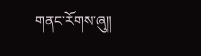གནང་རོགས་ཞུ༎